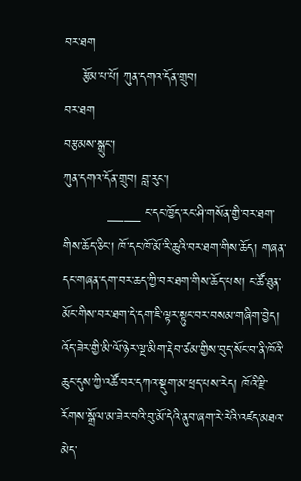བར་ཐག
    རྩོམ་པ་པོ། ཀུན་དགའ་དོན་གྲུབ།
བར་ཐག
བརྩམས་སྒྲུང་།
ཀུན་དགའ་དོན་གྲུབ། བླ་རུང་།
          ____ ང་དང་ཁྱོད་རང་ཤི་གསོན་གྱི་བར་ཐག་གིས་ཆོད་ཅིང་། ཁོ་དང་ཁོ་མོ་རི་ཆུའི་བར་ཐག་གིས་ཆོད། གཞན་དང་གཞན་དག་བར་ཆད་ཀྱི་བར་ཐག་གིས་ཆོད་པས། ང་ཚོ་ཐུན་མོང་གིས་བར་ཐག་དེ་དག་ཇི་ལྟར་སྟུང་བར་བསམ་གཞིག་བྱེད།
འོད་ཟེར་གྱི་མི་ལོ་ཉེར་ལྔ་མིག་རྡེབ་ཙམ་གྱིས་བུད་སོང་བ་ནི་ཁོའི་ཆུང་དུས་ཀྱི་འཚོ་བར་དཀའ་སྡུག་མ་ཕྲད་པས་རེད། ཁོའི་རྫི་རོགས་སྒྲོལ་མ་ཟེར་བའི་བུ་མོ་དེའི་ནུབ་ཞག་རེ་རེའི་འཛད་མཐའ་མེད་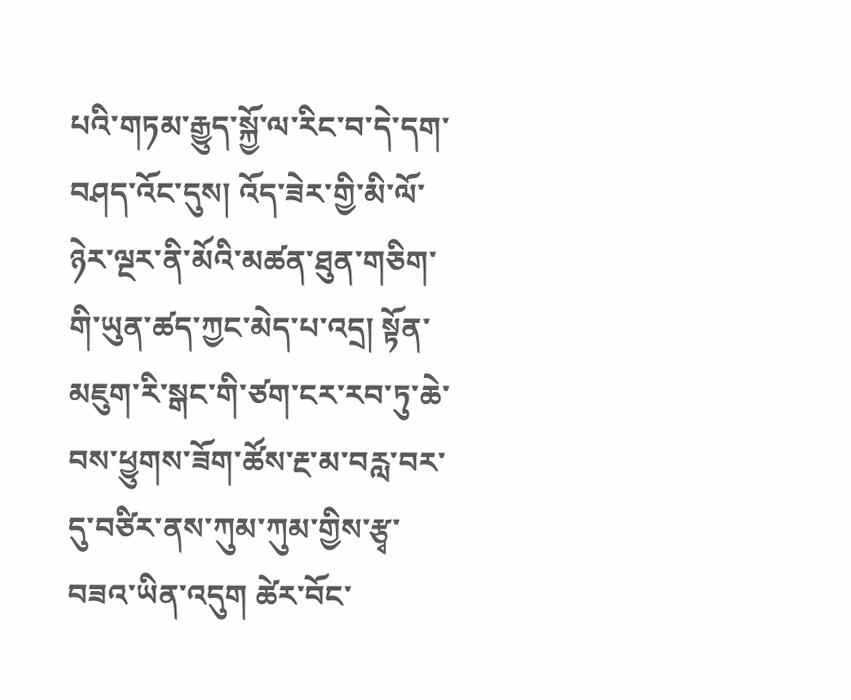པའི་གཏམ་རྒྱུད་སྐྱོ་ལ་རིང་བ་དེ་དག་བཤད་འོང་དུས། འོད་ཟེར་གྱི་མི་ལོ་ཉེར་ལྔར་ནི་མོའི་མཚན་ཐུན་གཅིག་གི་ཡུན་ཚད་ཀྱང་མེད་པ་འདྲ། སྟོན་མཇུག་རི་སྒང་གི་ཙག་ངར་རབ་ཏུ་ཆེ་བས་ཕྱུགས་ཟོག་ཚོས་རྔ་མ་བརླ་བར་དུ་བཙིར་ནས་ཀུམ་ཀུམ་གྱིས་རྩྭ་བཟའ་ཡིན་འདུག ཚེར་བོང་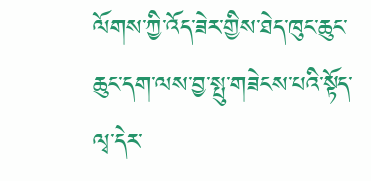ལོགས་ཀྱི་འོད་ཟེར་གྱིས་ཐེད་ཁུང་ཆུང་ཆུང་དག་ལས་བྱ་སྤུ་གཟེངས་པའི་སྟོད་ལྭ་དེར་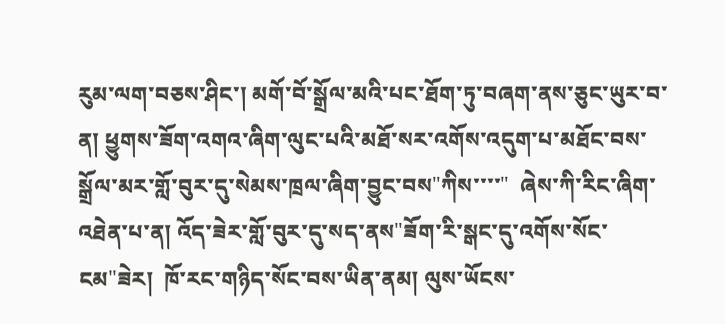རུམ་ལག་བཅས་ཤིང་། མགོ་བོ་སྒྲོལ་མའི་པང་ཐོག་ཏུ་བཞག་ནས་ཅུང་ཡུར་བ་ན། ཕྱུགས་ཟོག་འགའ་ཞིག་ལུང་པའི་མཐོ་སར་འགོས་འདུག་པ་མཐོང་བས་སྒྲོལ་མར་གློ་བུར་དུ་སེམས་ཁྲལ་ཞིག་བྱུང་བས"ཀིས་་་་"  ཞེས་ཀི་རིང་ཞིག་འཐེན་པ་ན། འོད་ཟེར་གློ་བུར་དུ་སད་ནས"ཟོག་རི་སྒང་དུ་འགོས་སོང་ངམ"ཟེར།  ཁོ་རང་གཉིད་སོང་བས་ཡིན་ནམ། ལུས་ཡོངས་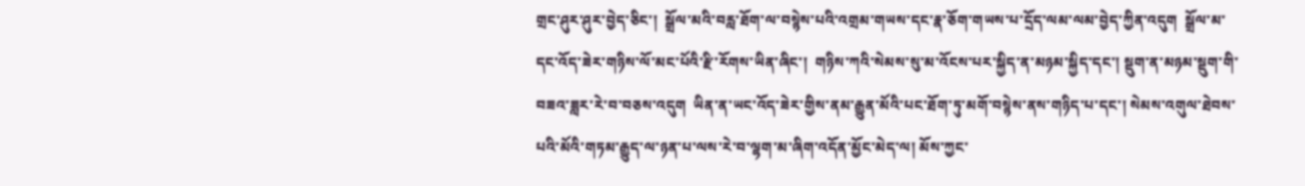གྲང་ཤུར་ཤུར་བྱེད་ཅིང་།  སྒྲོལ་མའི་བརླ་ཐོག་ལ་བསྙེས་པའི་འགྲམ་གཡས་དང་རྣ་ཅོག་གཡས་པ་དྲོད་ལམ་ལམ་བྱེད་ཀྱིན་འདུག  སྒྲོལ་མ་དང་འོད་ཟེར་གཉིས་ལོ་མང་པོའི་རྫི་རོགས་ཡིན་ཞིང་།  གཉིས་ཀའི་སེམས་སུ་མ་འོངས་པར་སྐྱིད་ན་མཉམ་སྐྱིད་དང་། སྡུག་ན་མཉམ་སྡུག་གི་བཟའ་ཟླར་རེ་བ་བཅས་འདུག  ཡིན་ན་ཡང་འོད་ཟེར་གྱིས་ནམ་རྒྱུན་མོའི་པང་ཐོག་ཏུ་མགོ་བསྙེས་ནས་གཉིད་པ་དང་། སེམས་འགུལ་ཐེབས་པའི་མོའི་གཏམ་རྒྱུད་ལ་ཉན་པ་ལས་རེ་བ་ལྷག་མ་ཞིག་འདོན་མྱོང་མེད་ལ། མོས་ཀྱང་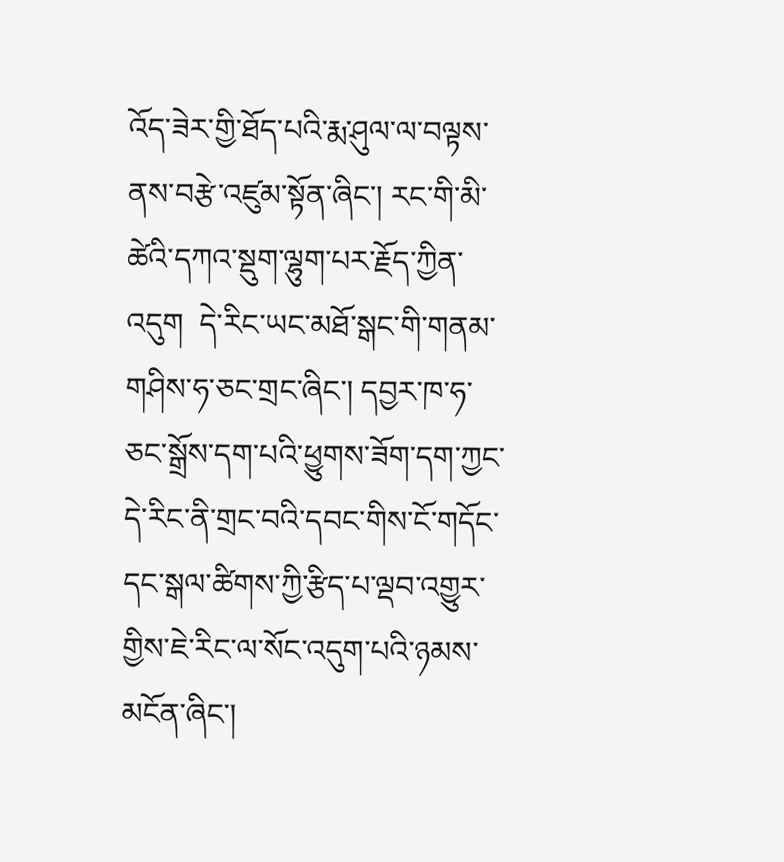འོད་ཟེར་གྱི་ཐོད་པའི་རྨ་ཤུལ་ལ་བལྟས་ནས་བརྩེ་འཛུམ་སྟོན་ཞིང་། རང་གི་མི་ཚེའི་དཀའ་སྡུག་ལྷུག་པར་རྗོད་ཀྱིན་འདུག  དེ་རིང་ཡང་མཐོ་སྒང་གི་གནམ་གཤིས་ཧ་ཅང་གྲང་ཞིང་། དབྱར་ཁ་ཧ་ཅང་སྒྲོས་དག་པའི་ཕྱུགས་ཟོག་དག་ཀྱང་དེ་རིང་ནི་གྲང་བའི་དབང་གིས་ངོ་གདོང་དང་སྒལ་ཚིགས་ཀྱི་རྩིད་པ་ལྡབ་འགྱུར་གྱིས་ཇེ་རིང་ལ་སོང་འདུག་པའི་ཉམས་མངོན་ཞིང་།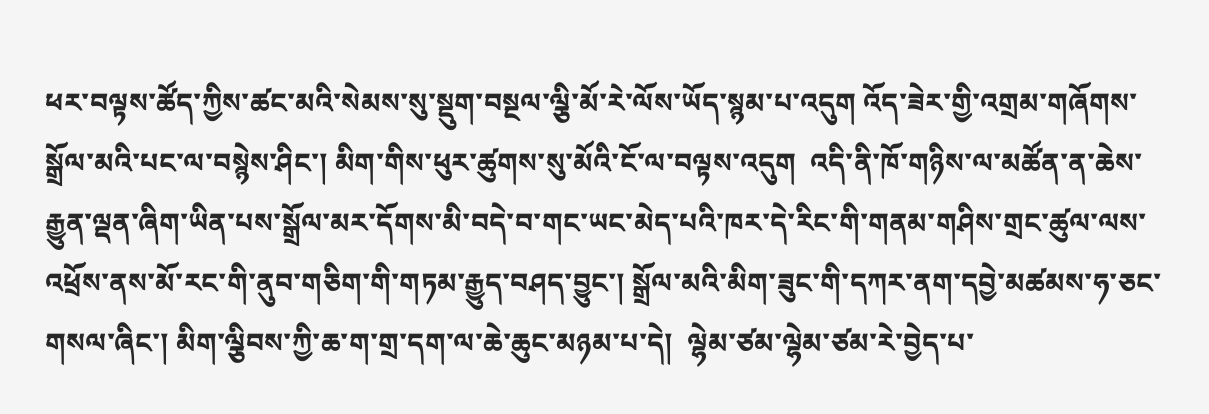ཕར་བལྟས་ཚོད་ཀྱིས་ཚང་མའི་སེམས་སུ་སྡུག་བསྔལ་ལྕི་མོ་རེ་ལོས་ཡོད་སྙམ་པ་འདུག འོད་ཟེར་གྱི་འགྲམ་གཞོགས་སྒྲོལ་མའི་པང་ལ་བསྙེས་ཤིང་། མིག་གིས་ཕུར་ཚུགས་སུ་མོའི་ངོ་ལ་བལྟས་འདུག  འདི་ནི་ཁོ་གཉིས་ལ་མཚོན་ན་ཆེས་རྒྱུན་ལྡན་ཞིག་ཡིན་པས་སྒྲོལ་མར་དོགས་མི་བདེ་བ་གང་ཡང་མེད་པའི་ཁར་དེ་རིང་གི་གནམ་གཤིས་གྲང་ཚུལ་ལས་འཕྲོས་ནས་མོ་རང་གི་ནུབ་གཅིག་གི་གཏམ་རྒྱུད་བཤད་བྱུང་། སྒྲོལ་མའི་མིག་ཟུང་གི་དཀར་ནག་དབྱེ་མཚམས་ཧ་ཅང་གསལ་ཞིང་། མིག་ལྕིབས་ཀྱི་ཆ་ག་གྲ་དག་ལ་ཆེ་ཆུང་མཉམ་པ་དེ།  ལྷེམ་ཙམ་ལྷེམ་ཙམ་རེ་བྱེད་པ་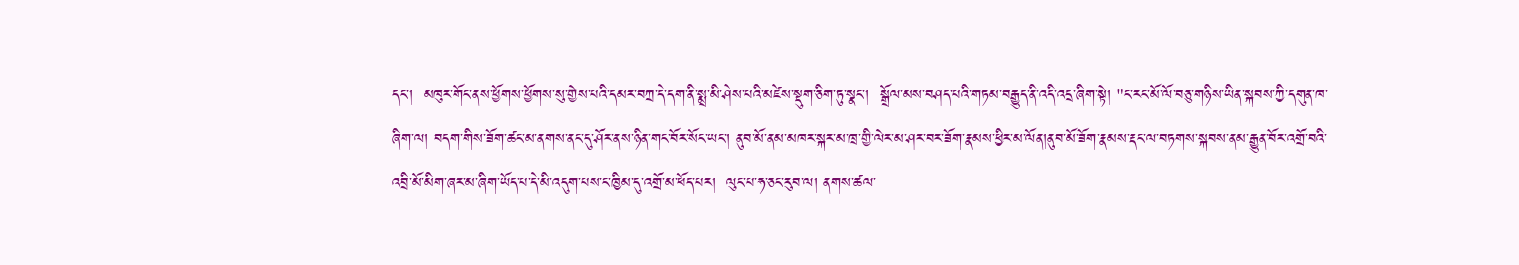དང་།  མཁུར་གོང་ནས་ཕྱོགས་ཕྱོགས་སུ་གྱེས་པའི་དམར་བཀྲ་དེ་དག་ནི་སྨྲ་མི་ཤེས་པའི་མཛེས་སྡུག་ཅིག་ཏུ་སྣང་།  སྒྲོལ་མས་བཤད་པའི་གཏམ་བརྒྱུད་ནི་འདི་འདྲ་ཞིག་སྟེ། "ང་རང་མོ་ལོ་བཅུ་གཉིས་ཡིན་སྐབས་ཀྱི་དགུན་ཁ་ཞིག་ལ། བདག་གིས་ཟོག་ཚང་མ་ནགས་ནང་དུ་ཤོར་ནས་ཉིན་གང་བོར་སོང་ཡང་། ནུབ་མོ་ནམ་མཁར་སྐར་མ་ཁྲ་གྱི་ལེར་མ་ཤར་བར་ཟོག་རྣམས་ཕྱིར་མ་ལོན།ནུབ་མོ་ཟོག་རྣམས་རྡང་ལ་བཏགས་སྐབས་ནམ་རྒྱུན་བོར་འགྲོ་བའི་འབྲི་མོ་མིག་ཞར་མ་ཞིག་ཡོད་པ་དེ་མི་འདུག་པས་ང་ཁྱིམ་དུ་འགྲོ་མ་ཕོད་པར།  ལུང་པ་ཧ་ཅང་རུབ་ལ། ནགས་ཚལ་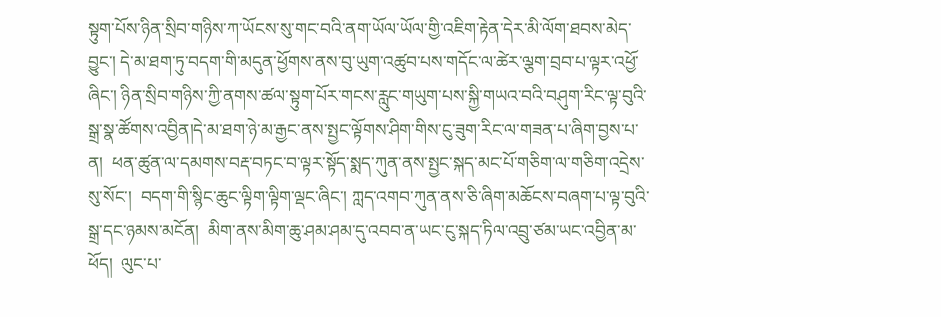སྟུག་པོས་ཉིན་སྲིབ་གཉིས་ཀ་ཡོངས་སུ་གང་བའི་ནག་ཡོལ་ཡོལ་གྱི་འཇིག་རྟེན་དེར་མི་ལོག་ཐབས་མེད་བྱུང་། དེ་མ་ཐག་ཏུ་བདག་གི་མདུན་ཕྱོགས་ནས་བུ་ཡུག་འཚུབ་པས་གདོང་ལ་ཚེར་ལྕག་བྲབ་པ་ལྟར་འཕྱོ་ཞིང་། ཉིན་སྲིབ་གཉིས་ཀྱི་ནགས་ཚལ་སྟུག་པོར་གངས་རླུང་གཡུག་པས་སྐྱི་གཡའ་བའི་བཤུག་རིང་ལྟ་བུའི་སྒྲ་སྣ་ཚོགས་འབྱིན།དེ་མ་ཐག་ཉེ་མ་རྒྱང་ནས་སྤྱང་ལྟོགས་ཤིག་གིས་ངུ་ཟུག་རིང་ལ་གཟན་པ་ཞིག་བྱས་པ་ན།  ཕན་ཚུན་ལ་དམགས་བརྡ་བཏང་བ་ལྟར་སྟོད་སྨད་ཀུན་ནས་སྤྱང་སྐད་མང་པོ་གཅིག་ལ་གཅིག་འདྲེས་སུ་སོང་།  བདག་གི་སྙིང་ཆུང་ལྟིག་ལྟིག་ལྡང་ཞིང་། ཀླད་འགབ་ཀུན་ནས་ཅི་ཞིག་མཆོངས་བཞག་པ་ལྟ་བུའི་སྒྲ་དང་ཉམས་མངོན།  མིག་ནས་མིག་ཆུ་ཤམ་ཤམ་དུ་འབབ་ན་ཡང་ངུ་སྐད་ཏིལ་འབྲུ་ཙམ་ཡང་འབྱིན་མ་ཕོད།  ལུང་པ་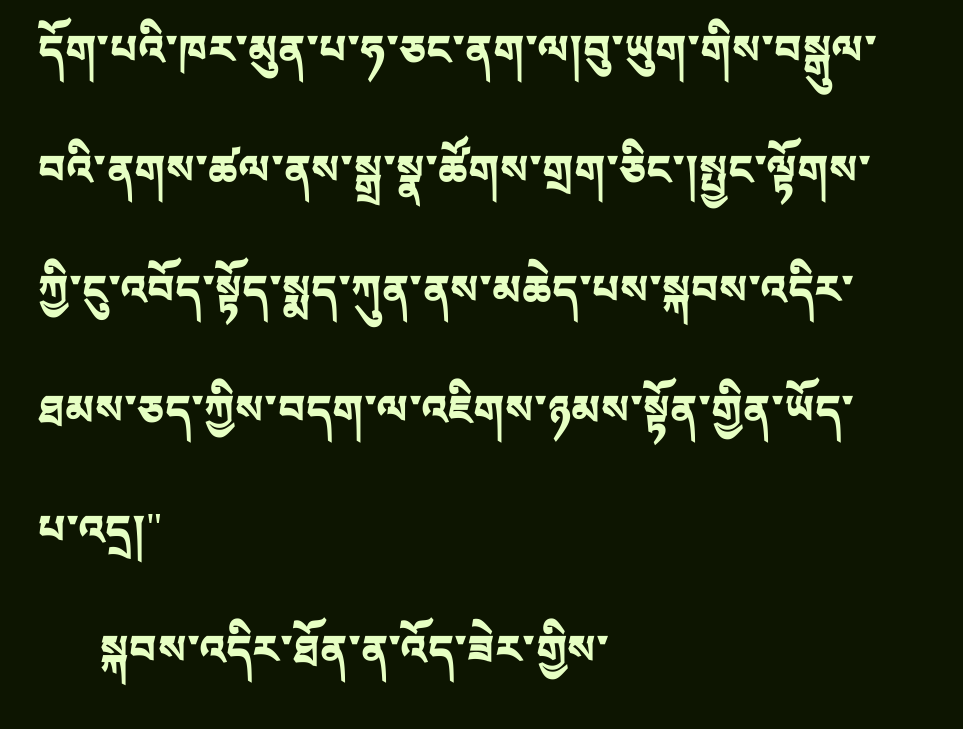དོག་པའི་ཁར་མུན་པ་ཧ་ཅང་ནག་ལ།བུ་ཡུག་གིས་བསྒུལ་བའི་ནགས་ཚལ་ནས་སྒྲ་སྣ་ཚོགས་གྲག་ཅིང་།སྤྱང་ལྟོགས་ཀྱི་ངུ་འབོད་སྟོད་སྨད་ཀུན་ནས་མཆེད་པས་སྐབས་འདིར་ཐམས་ཅད་ཀྱིས་བདག་ལ་འཇིགས་ཉམས་སྟོན་གྱིན་ཡོད་པ་འདྲ།"
      སྐབས་འདིར་ཐོན་ན་འོད་ཟེར་གྱིས་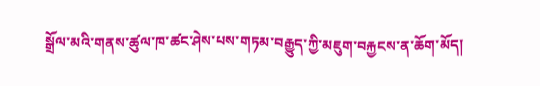སྒྲོལ་མའི་གནས་ཚུལ་ཁ་ཚང་ཤེས་པས་གཏམ་བརྒྱུད་ཀྱི་མཇུག་བརྐྱངས་ན་ཆོག་མོད།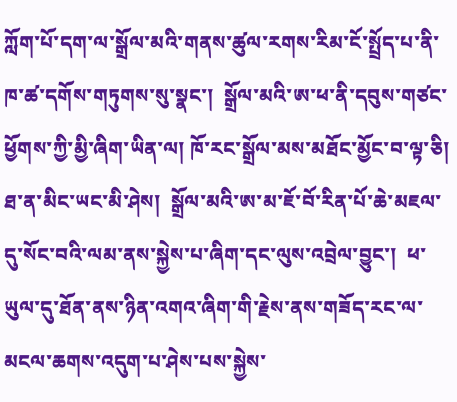ཀློག་པོ་དག་ལ་སྒྲོལ་མའི་གནས་ཚུལ་རགས་རིམ་ངོ་སྤྲོད་པ་ནི་ཁ་ཚ་དགོས་གཏུགས་སུ་སྣང་།  སྒྲོལ་མའི་ཨ་ཕ་ནི་དབུས་གཙང་ཕྱོགས་ཀྱི་མྱི་ཞིག་ཡིན་ལ། ཁོ་རང་སྒྲོལ་མས་མཐོང་མྱོང་བ་ལྟ་ཅི། ཐ་ན་མིང་ཡང་མི་ཤེས།  སྒྲོལ་མའི་ཨ་མ་ཇོ་བོ་རིན་པོ་ཆེ་མཇལ་དུ་སོང་བའི་ལམ་ནས་སྐྱེས་པ་ཞིག་དང་ལུས་འབྲེལ་བྱུང་།  ཕ་ཡུལ་དུ་ཐོན་ནས་ཉིན་འགའ་ཞིག་གི་རྗེས་ནས་གཟོད་རང་ལ་མངལ་ཆགས་འདུག་པ་ཤེས་པས་སྐྱེས་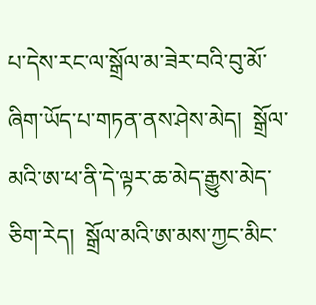པ་དེས་རང་ལ་སྒྲོལ་མ་ཟེར་བའི་བུ་མོ་ཞིག་ཡོད་པ་གཏན་ནས་ཤེས་མེད།  སྒྲོལ་མའི་ཨ་ཕ་ནི་དེ་ལྟར་ཆ་མེད་རྒྱུས་མེད་ཅིག་རེད།  སྒྲོལ་མའི་ཨ་མས་ཀྱང་མིང་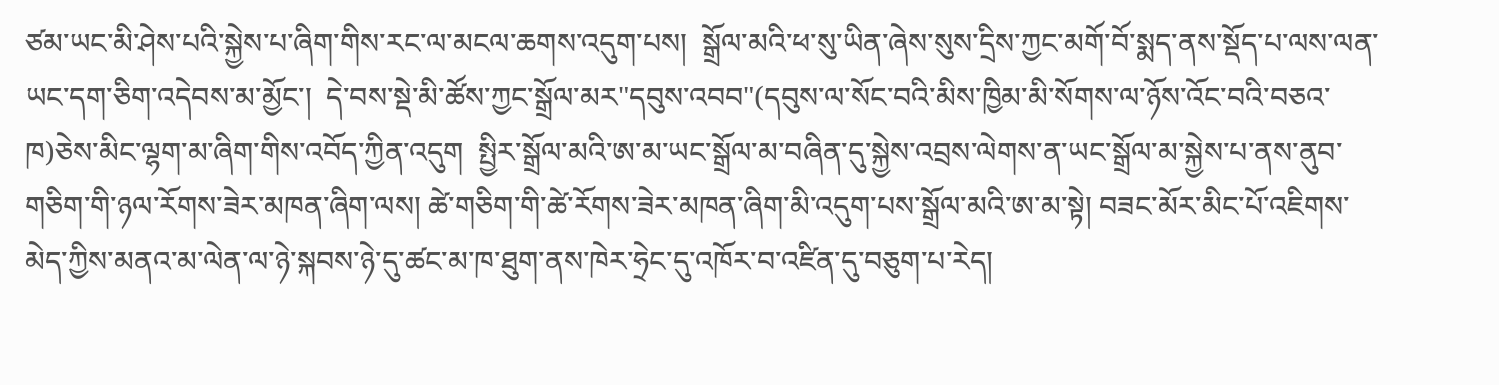ཙམ་ཡང་མི་ཤེས་པའི་སྐྱེས་པ་ཞིག་གིས་རང་ལ་མངལ་ཆགས་འདུག་པས།  སྒྲོལ་མའི་ཕ་སུ་ཡིན་ཞེས་སུས་དྲིས་ཀྱང་མགོ་བོ་སྨད་ནས་སྡོད་པ་ལས་ལན་ཡང་དག་ཅིག་འདེབས་མ་མྱོང་།  དེ་བས་སྡེ་མི་ཚོས་ཀྱང་སྒྲོལ་མར"དབུས་འབབ"(དབུས་ལ་སོང་བའི་མིས་ཁྱིམ་མི་སོགས་ལ་ཉོས་འོང་བའི་བཅའ་ཁ)ཅེས་མིང་ལྷག་མ་ཞིག་གིས་འབོད་ཀྱིན་འདུག  སྤྱིར་སྒྲོལ་མའི་ཨ་མ་ཡང་སྒྲོལ་མ་བཞིན་དུ་སྐྱེས་འབྲས་ལེགས་ན་ཡང་སྒྲོལ་མ་སྐྱེས་པ་ནས་ནུབ་གཅིག་གི་ཉལ་རོགས་ཟེར་མཁན་ཞིག་ལས། ཚེ་གཅིག་གི་ཚེ་རོགས་ཟེར་མཁན་ཞིག་མི་འདུག་པས་སྒྲོལ་མའི་ཨ་མ་སྟེ། བཟང་མོར་མིང་པོ་འཇིགས་མེད་ཀྱིས་མནའ་མ་ལེན་ལ་ཉེ་སྐབས་ཉེ་དུ་ཚང་མ་ཁ་ཐུག་ནས་ཁེར་ཧྲེང་དུ་འཁོར་བ་འཛིན་དུ་བཅུག་པ་རེད།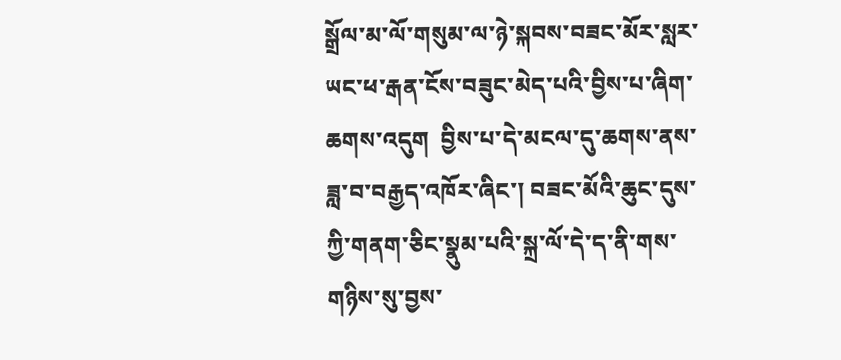སྒྲོལ་མ་ལོ་གསུམ་ལ་ཉེ་སྐབས་བཟང་མོར་སླར་ཡང་ཕ་རྒན་ངོས་བཟུང་མེད་པའི་བྱིས་པ་ཞིག་ཆགས་འདུག  བྱིས་པ་དེ་མངལ་དུ་ཆགས་ནས་ཟླ་བ་བརྒྱད་འཁོར་ཞིང་། བཟང་མོའི་ཆུང་དུས་ཀྱི་གནག་ཅིང་སྣུམ་པའི་སྐྲ་ལོ་དེ་ད་ནི་གས་གཉིས་སུ་བྱས་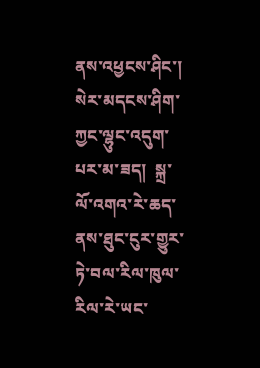ནས་འཕྱངས་ཤིང་། སེར་མདངས་ཤིག་ཀྱང་ལྷུང་འདུག་པར་མ་ཟད།  སྐྲ་ལོ་འགའ་རེ་ཆད་ནས་ཐུང་ངུར་གྱུར་ཏེ་བལ་རིལ་ཁུལ་རིལ་རེ་ཡང་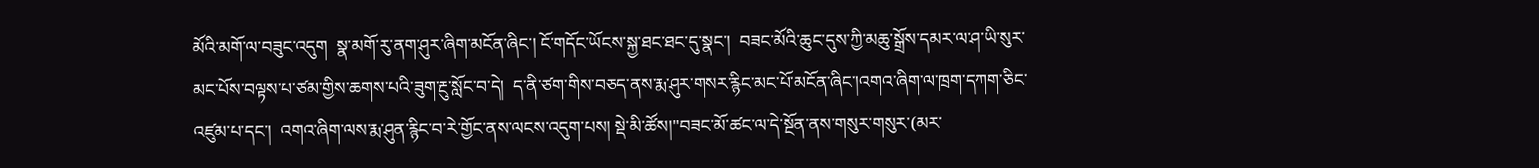མོའི་མགོ་ལ་བཟུང་འདུག  སྣ་མགོ་རུ་ནག་ཤུར་ཞིག་མངོན་ཞིང་། ངོ་གདོང་ཡོངས་སྐྱ་ཐང་ཐང་དུ་སྣང་།  བཟང་མོའི་ཆུང་དུས་ཀྱི་མཆུ་སྒྲོས་དམར་ལ་ཤ་ཡི་སུར་མང་པོས་བལྟས་པ་ཙམ་གྱིས་ཆགས་པའི་ཟུག་རྔུ་སློང་བ་དེ།  ད་ནི་ཙག་གིས་བཅད་ནས་རྨ་ཤུར་གསར་རྙིང་མང་པོ་མངོན་ཞིང་།འགའ་ཞིག་ལ་ཁྲག་དཀག་ཅིང་འཛུམ་པ་དང་།  འགའ་ཞིག་ལས་རྨ་ཤུན་རྙིང་བ་རེ་གྱོང་ནས་ལངས་འདུག་པས། སྡེ་མི་ཚོས།"བཟང་མོ་ཚང་ལ་དེ་སྔོན་ནས་གསུར་གསུར་(མར་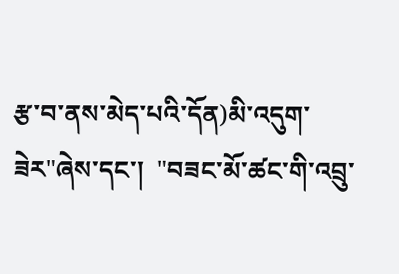རྩ་བ་ནས་མེད་པའི་དོན)མི་འདུག་ཟེར"ཞེས་དང་།  "བཟང་མོ་ཚང་གི་འབྲུ་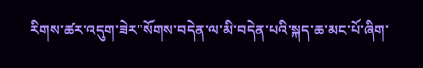རིགས་ཚར་འདུག་ཟེར"སོགས་བདེན་ལ་མི་བདེན་པའི་སྐད་ཆ་མང་པོ་ཞིག་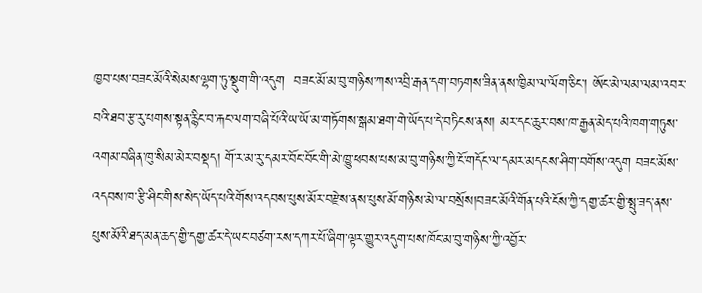ཁྱབ་པས་བཟང་མོའི་སེམས་ལྷག་ཏུ་སྡུག་གི་འདུག  བཟང་མོ་མ་བུ་གཉིས་ཀས་འབྲི་རྒན་དག་བཏགས་ཟིན་ནས་ཁྱིམ་ལ་ལོག་ཅིང་། ཨོང་མེ་ལམ་ལམ་འབར་བའི་ཐབ་རྩ་རུ་པགས་སྟན་རྙིང་བ་རྐང་ལག་བཞི་པོའི་ཡ་ཡོ་མ་གཏོགས་སྒམ་ཐག་གེ་ཡོད་པ་དེ་བཏིངས་ནས། མར་དང་ཆུར་བས་ཁ་རྒྱན་མེད་པའི་ཁག་གཏུས་འགམ་བཞིན་ཁུ་སིམ་མེར་བསྡད། གོ་ར་མ་རུ་དམར་བོང་བོང་གི་མེ་ཁྱུ་ཕབས་པས་མ་བུ་གཉིས་ཀྱི་ངོ་གདོང་ལ་དམར་མདངས་ཤིག་བགོས་འདུག བཟང་མོས་འདབས་ཁ་རྩི་ཤིང་གིས་སེད་ཡོད་པའི་གོས་འདབས་པུས་མོར་བརྫེས་ནས་པུས་མོ་གཉིས་མེ་ལ་བསྲོས།བཟང་མོའི་གོན་པའི་ངོས་ཀྱི་དགྱ་ཚར་གྱི་སྤུ་ཟད་ནས་པུས་མོའི་ཐད་མན་ཆད་གྱི་དགྱ་ཚར་དེ་ཡང་བཙག་རས་དཀར་པོ་ཞིག་ལྟར་གྱུར་འདུག་པས་ཁོང་མ་བུ་གཉིས་ཀྱི་འབྱོར་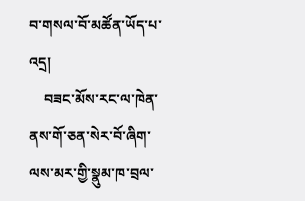བ་གསལ་བོ་མཚོན་ཡོད་པ་འདྲ།
    བཟང་མོས་རང་ལ་ཁེན་ནས་གོ་ཅན་སེར་བོ་ཞིག་ལས་མར་གྱི་སྣུམ་ཁ་བྲལ་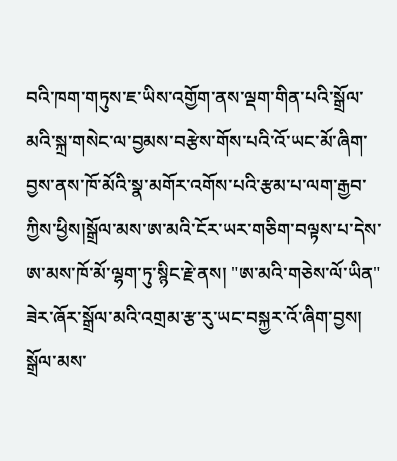བའི་ཁག་གཏུས་ཇ་ཡིས་འགྱོག་ནས་ལྡག་གིན་པའི་སྒྲོལ་མའི་སྐྲ་གསེང་ལ་བྱམས་བརྩེས་གོས་པའི་འོ་ཡང་མོ་ཞིག་བྱས་ནས་ཁོ་མོའི་སྣ་མགོར་འགོས་པའི་རྩམ་པ་ལག་རྒྱབ་ཀྱིས་ཕྱིས།སྒྲོལ་མས་ཨ་མའི་ངོར་ཡར་གཅིག་བལྟས་པ་དེས་ཨ་མས་ཁོ་མོ་ལྷག་ཏུ་སྙིང་རྗེ་ནས། "ཨ་མའི་གཅེས་ལོ་ཡིན" ཟེར་ཞོར་སྒྲོལ་མའི་འགྲམ་རྩ་རུ་ཡང་བསྐྱར་འོ་ཞིག་བྱས།  སྒྲོལ་མས་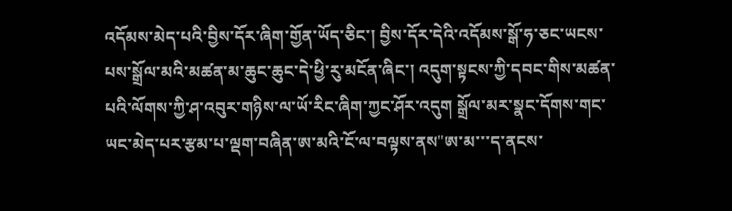འདོམས་མེད་པའི་བྱིས་དོར་ཞིག་གྱོན་ཡོད་ཅིང་། བྱིས་དོར་དེའི་འདོམས་སྒོ་ཧ་ཅང་ཡངས་པས་སྒྲོལ་མའི་མཚན་མ་ཆུང་ཆུང་དེ་ཕྱི་རུ་མངོན་ཞིང་། འདུག་སྟངས་ཀྱི་དབང་གིས་མཚན་པའི་ལོགས་ཀྱི་ཤ་འབུར་གཉིས་ལ་ཡོ་རིང་ཞིག་ཀྱང་ཤོར་འདུག སྒྲོལ་མར་སྣང་དོགས་གང་ཡང་མེད་པར་རྩམ་པ་ལྡག་བཞིན་ཨ་མའི་ངོ་ལ་བལྟས་ནས"ཨ་མ་་་ད་ནངས་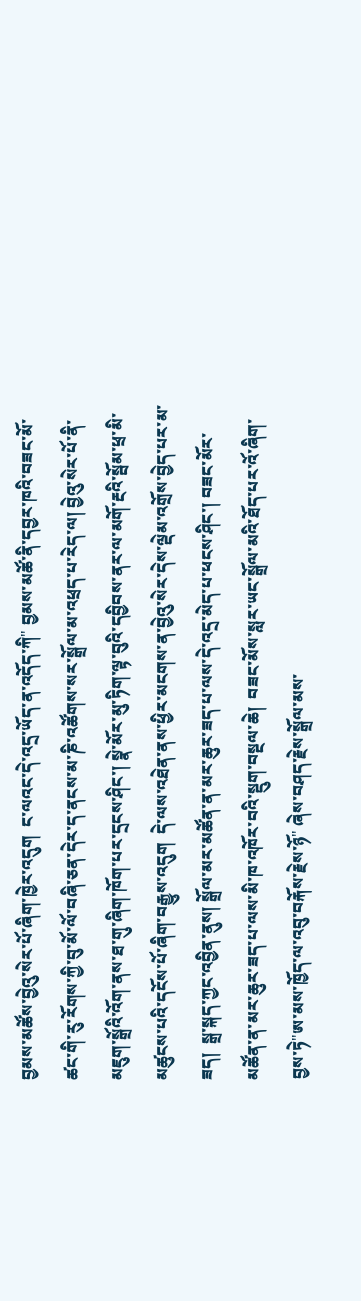བྱམས་མཚོས་བྱེའུ་སེར་པོ་ཞིག་ཁྱེར་འདུག  ང་ལའང་དེ་འདྲ་ཡོད་ན་འདོད་ཀི" བྱམས་མཚོ་ནི་དབྱར་ཁའི་བཟང་མོ་ཚང་གི་རུ་རོགས་ཀྱི་བུ་མོ་ལོ་བཞི་ཅན་དེར་ད་ནངས་མ་ཎི་འཚོགས་སར་སྒྲོལ་མ་འཕྲད་པ་རེད་ལ། བྱེའུ་སེར་པོ་ནི་མཇུག་སྒྲོའི་འོག་ནས་ཐ་གུ་ཞིག་ཁོག་པར་དྲངས་ཤིང་། སྣེ་མོར་མུ་ཏིག་ལྟ་བུའི་དབྱིབས་ནར་ལ་མགོ་རྔའི་སྦོམ་ཕྲ་མི་མཚུངས་པའི་དངོས་པོ་ཞིག་བརྒྱུས་འདུག  དེ་ལས་འཐེན་ནས་ཕྱིར་མངགས་ན་བྱེའུ་སེར་དེས་ལྡེམ་འགྲོས་བྱེད་པར་མ་ཟད།  སྒྲ་སྐད་ཀྱང་འབྱིན་ནུས། སྒྲོལ་མར་མཚོན་ན་མར་ཆུར་ཟད་པ་ལས་དེ་འདྲ་མེད་པ་ཕངས་ཤིང་། བཟང་མོར་མཚོན་ན་མར་ཆུར་ཟད་པ་ལས་མི་ཁ་འཁོར་བའི་སྡུག་བསྔལ་ཆེ།  བཟང་མོས་སླར་ཡང་སྒྲོལ་མའི་ཐོད་པར་འོ་ཞིག་བྱས་ཏེ"ཨ་མས་ཁྱོད་ལ་འབུ་བརྐོས་རྗེས་ཉོ" ཞེས་བཤད་རྗེས་སྒྲོལ་མས་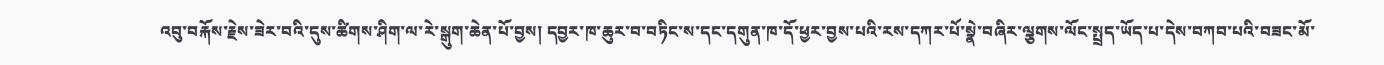འབུ་བརྐོས་རྗེས་ཟེར་བའི་དུས་ཚིགས་ཤིག་ལ་རེ་སྒུག་ཆེན་པོ་བྱས། དབྱར་ཁ་ཆུར་བ་བཏིང་ས་དང་དགུན་ཁ་དོ་ཕྱར་བྱས་པའི་རས་དཀར་པོ་སྣེ་བཞིར་ལྕགས་ལོང་སྤྲད་ཡོད་པ་དེས་བཀབ་པའི་བཟང་མོ་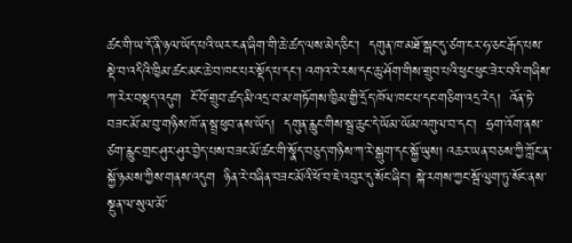ཚང་གི་ཡ་དོ་ནི་ཉལ་ཡོད་པའི་ཡར་ངན་ཞིག་གི་ཆེ་ཚད་ལས་མེད་ཅིང་།  དགུན་ཁ་མཐོ་སྒང་དུ་ཙག་ངར་ཧ་ཅང་རྒོད་པས་སྡེ་བ་འདིའི་ཁྱིམ་ཚང་མང་ཆེ་བ་ཁང་པར་སྡོད་པ་དང་། འགའ་རེ་རས་དང་ཆུ་ཤོག་གིས་གྲུབ་པའི་ཕུང་ཕུང་ཟེར་བའི་གཞིས་ཀ་རེར་བསྡད་འདུག  ངོ་བོ་གྲུབ་ཚད་མི་འདྲ་བ་མ་གཏོགས་ཁྱིམ་གྱི་དྲོད་ཁོལ་ཁང་པ་དང་གཅིག་འདྲ་རེད།  འོན་ཏེ་བཟང་མོ་མ་བུ་གཉིས་ཁོ་ན་སྦྲ་ཕུབ་ནས་ཡོད།  དགུན་རླུང་གིས་སྦྲ་ཆུང་དེ་ཡོམ་ཡོམ་འགུལ་བ་དང་།  ཧྲག་འོག་ནས་ཙག་རླུང་གྲང་ཤུར་ཤུར་བྱེད་པས་བཟང་མོ་ཚང་གི་སྣོད་བཅུད་གཉིས་ཀ་རེ་སྒུག་དང་སྐྱོ་ཡུས། འཆར་ཡན་བཅས་ཀྱི་ཀློང་ན་སྐྱོ་ཉམས་ཀྱིས་གནས་འདུག  ཉིན་རེ་བཞིན་བཟང་མོའི་ཕོ་བ་ཇེ་འབུར་དུ་སོང་ཞིང་། སྐེ་རགས་ཀྱང་སྦོ་ལུག་ཏུ་སོང་ནས་སྔུན་ལ་སུལ་མོ་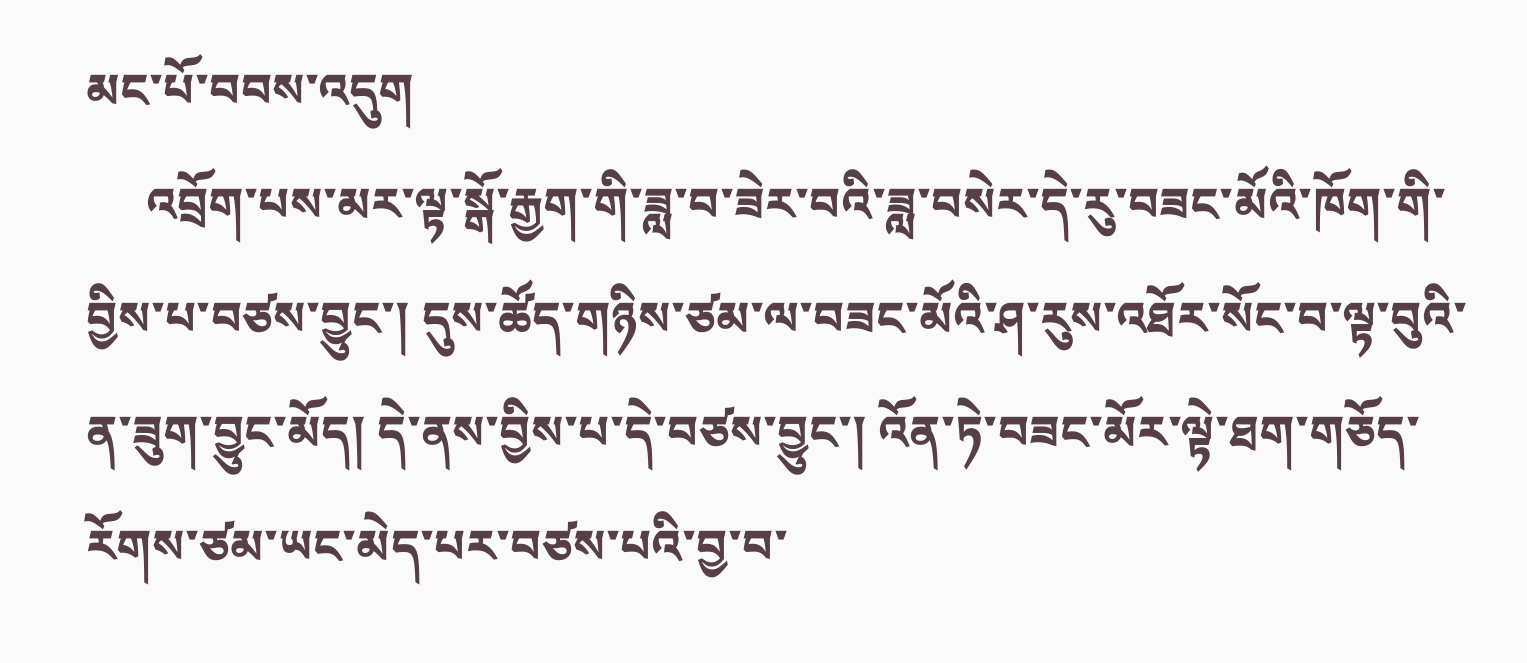མང་པོ་བབས་འདུག
     འབྲོག་པས་མར་ལྟ་སྒོ་རྒྱག་གི་ཟླ་བ་ཟེར་བའི་ཟླ་བསེར་དེ་རུ་བཟང་མོའི་ཁོག་གི་བྱིས་པ་བཙས་བྱུང་། དུས་ཚོད་གཉིས་ཙམ་ལ་བཟང་མོའི་ཤ་རུས་འཐོར་སོང་བ་ལྟ་བུའི་ན་ཟུག་བྱུང་མོད། དེ་ནས་བྱིས་པ་དེ་བཙས་བྱུང་། འོན་ཏེ་བཟང་མོར་ལྟེ་ཐག་གཅོད་རོགས་ཙམ་ཡང་མེད་པར་བཙས་པའི་བྱ་བ་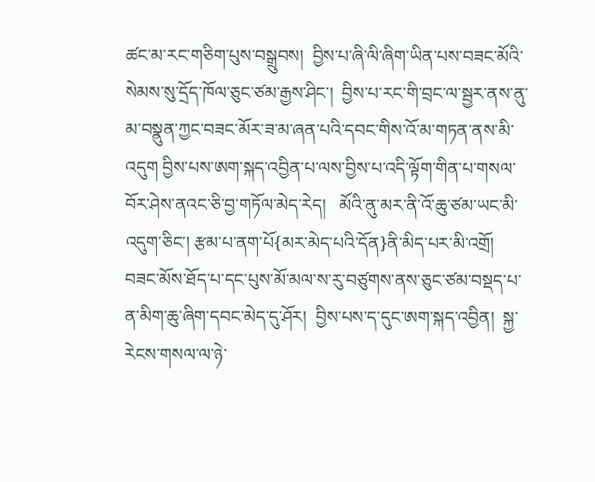ཚང་མ་རང་གཅིག་པུས་བསྒྲུབས།  བྱིས་པ་ཞི་ལི་ཞིག་ཡིན་པས་བཟང་མོའི་སེམས་སུ་དྲོད་ཁོལ་ཅུང་ཙམ་རྒྱས་ཤིང་།  བྱིས་པ་རང་གི་བྲང་ལ་སྦྱར་ནས་ནུ་མ་བསྣུན་ཀྱང་བཟང་མོར་ཟ་མ་ཞན་པའི་དབང་གིས་འོ་མ་གཏན་ནས་མི་འདུག བྱིས་པས་ཨག་སྐད་འབྱིན་པ་ལས་བྱིས་པ་འདི་ལྟོག་གིན་པ་གསལ་བོར་ཤེས་ནའང་ཅི་བྱ་གཏོལ་མེད་རེད།   མོའི་ནུ་མར་ནི་འོ་ཆུ་ཙམ་ཡང་མི་འདུག་ཅིང་། རྩམ་པ་ནག་པོ{མར་མེད་པའི་དོན}ནི་མིད་པར་མི་འགྲོ།  བཟང་མོས་ཐོད་པ་དང་པུས་མོ་མལ་ས་རུ་བཙུགས་ནས་ཅུང་ཙམ་བསྡད་པ་ན་མིག་ཆུ་ཞིག་དབང་མེད་དུ་ཤོར།  བྱིས་པས་ད་དུང་ཨག་སྐད་འབྱིན།  སྐྱ་རེངས་གསལ་ལ་ཉེ་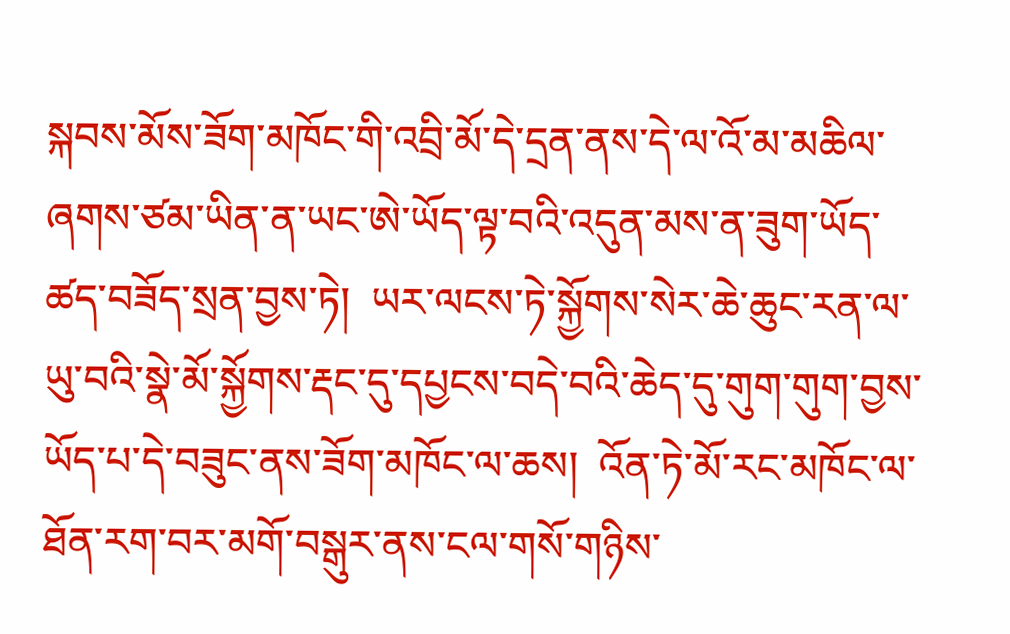སྐབས་མོས་ཟོག་མཁོང་གི་འབྲི་མོ་དེ་དྲན་ནས་དེ་ལ་འོ་མ་མཆིལ་ཞགས་ཙམ་ཡིན་ན་ཡང་ཨེ་ཡོད་ལྟ་བའི་འདུན་མས་ན་ཟུག་ཡོད་ཚད་བཟོད་སྲན་བྱས་ཏེ།  ཡར་ལངས་ཏེ་སྐྱོགས་སེར་ཆེ་ཆུང་རན་ལ་ཡུ་བའི་སྣེ་མོ་སྐྱོགས་རྡང་དུ་དཔྱངས་བདེ་བའི་ཆེད་དུ་གུག་གུག་བྱས་ཡོད་པ་དེ་བཟུང་ནས་ཟོག་མཁོང་ལ་ཆས།  འོན་ཏེ་མོ་རང་མཁོང་ལ་ཐོན་རག་བར་མགོ་བསྒུར་ནས་ངལ་གསོ་གཉིས་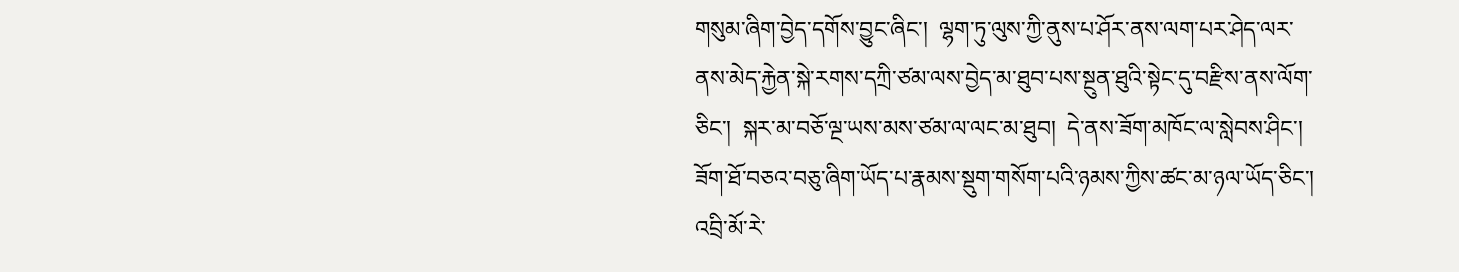གསུམ་ཞིག་བྱེད་དགོས་བྱུང་ཞིང་།  ལྷག་ཏུ་ལུས་ཀྱི་ནུས་པ་ཤོར་ནས་ལག་པར་ཤེད་ལར་ནས་མེད་རྐྱེན་སྐེ་རགས་དཀྲི་ཙམ་ལས་བྱེད་མ་ཐུབ་པས་སྔུན་ཐུའི་སྟེང་དུ་བརྫིས་ནས་ལོག་ཅིང་།  སྐར་མ་བཅོ་ལྔ་ཡས་མས་ཙམ་ལ་ལང་མ་ཐུབ།  དེ་ནས་ཟོག་མཁོང་ལ་སླེབས་ཤིང་།  ཟོག་ཐོ་བཅའ་བཅུ་ཞིག་ཡོད་པ་རྣམས་སྡུག་གསོག་པའི་ཉམས་ཀྱིས་ཚང་མ་ཉལ་ཡོད་ཅིང་།   འབྲི་མོ་རེ་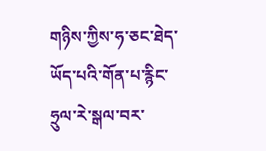གཉིས་ཀྱིས་ཧ་ཅང་ཐེད་ཡོད་པའི་གོན་པ་རྙིང་ཧྲུལ་རེ་སྒལ་བར་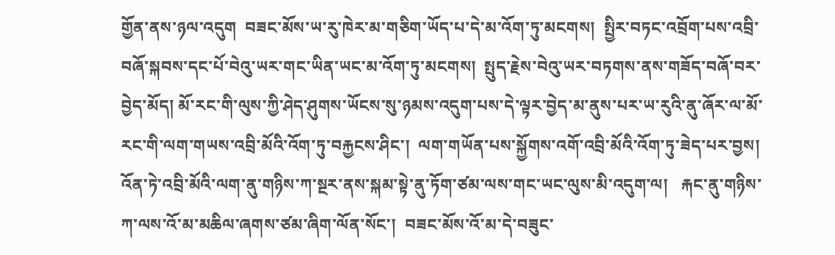གྱོན་ནས་ཉལ་འདུག  བཟང་མོས་ཡ་རུ་ཁེར་མ་གཅིག་ཡོད་པ་དེ་མ་འོག་ཏུ་མངགས།  སྤྱིར་བཏང་འབྲོག་པས་འབྲི་བཞོ་སྐབས་དང་པོ་བེའུ་ཡར་གང་ཡིན་ཡང་མ་འོག་ཏུ་མངགས།  སྤུད་རྗེས་བེའུ་ཡར་བཏགས་ནས་གཟོད་བཞོ་བར་བྱེད་མོད། མོ་རང་གི་ལུས་ཀྱི་ཤེད་ཤུགས་ཡོངས་སུ་ཉམས་འདུག་པས་དེ་ལྟར་བྱེད་མ་ནུས་པར་ཡ་རུའི་ནུ་ཞོར་ལ་མོ་རང་གི་ལག་གཡས་འབྲི་མོའི་འོག་ཏུ་བརྐྱངས་ཤིང་།  ལག་གཡོན་པས་སྐྱོགས་འགོ་འབྲི་མོའི་འོག་ཏུ་ཟེད་པར་བྱས།   འོན་ཏེ་འབྲི་མོའི་ལག་ནུ་གཉིས་ཀ་སྔར་ནས་སྐམ་སྟེ་ནུ་ཏོག་ཙམ་ལས་གང་ཡང་ལུས་མི་འདུག་ལ།   རྐང་ནུ་གཉིས་ཀ་ལས་འོ་མ་མཆིལ་ཞགས་ཙམ་ཞིག་ལོན་སོང་།  བཟང་མོས་འོ་མ་དེ་བཟུང་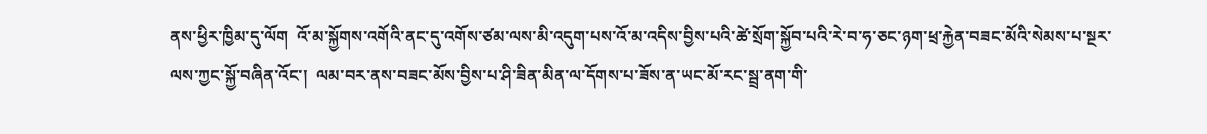ནས་ཕྱིར་ཁྱིམ་དུ་ལོག  འོ་མ་སྐྱོགས་འགོའི་ནང་དུ་འགོས་ཙམ་ལས་མི་འདུག་པས་འོ་མ་འདིས་བྱིས་པའི་ཚེ་སྲོག་སྐྱོབ་པའི་རེ་བ་ཧ་ཅང་ཉག་ཕྲ་རྐྱེན་བཟང་མོའི་སེམས་པ་སྔར་ལས་ཀྱང་སྐྱོ་བཞིན་འོང་།  ལམ་བར་ནས་བཟང་མོས་བྱིས་པ་ཤི་ཟིན་མིན་ལ་དོགས་པ་ཟོས་ན་ཡང་མོ་རང་སྦྲ་ནག་གི་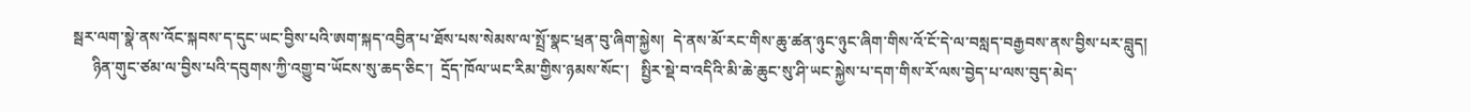སྦར་ལག་སྣེ་ནས་འོང་སྐབས་ད་དུང་ཡང་བྱིས་པའི་ཨག་སྐད་འབྱིན་པ་ཐོས་པས་སེམས་ལ་སྤྲོ་སྣང་ཕྲན་བུ་ཞིག་སྐྱེས།  དེ་ནས་མོ་རང་གིས་ཆུ་ཚན་ཉུང་ཉུང་ཞིག་གིས་འོ་ངོ་དེ་ལ་བསླད་བརྒྱབས་ནས་བྱིས་པར་བླུད།
     ཉིན་གུང་ཙམ་ལ་བྱིས་པའི་དབུགས་ཀྱི་འགྱུ་བ་ཡོངས་སུ་ཆད་ཅིང་།  དྲོད་ཁོལ་ཡང་རིམ་གྱིས་ཉམས་སོང་།   སྤྱིར་སྡེ་བ་འདིའི་མི་ཆེ་ཆུང་སུ་ཤི་ཡང་སྐྱེས་པ་དག་གིས་རོ་ལས་བྱེད་པ་ལས་བུད་མེད་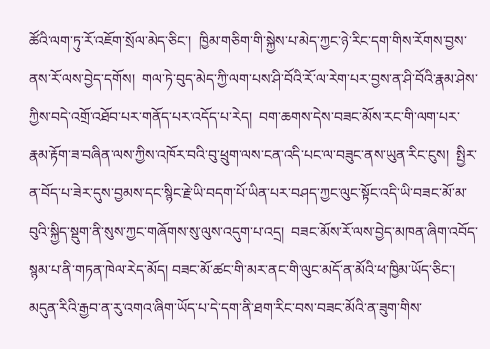ཚོའི་ལག་ཏུ་རོ་འཇོག་སྲོལ་མེད་ཅིང་།  ཁྱིམ་གཅིག་གི་སྐྱེས་པ་མེད་ཀྱང་ཉེ་རིང་དག་གིས་རོགས་བྱས་ནས་རོ་ལས་བྱེད་དགོས།  གལ་ཏེ་བུད་མེད་ཀྱི་ལག་པས་ཤི་བོའི་རོ་ལ་རེག་པར་བྱས་ན་ཤི་བོའི་རྣམ་ཤེས་ཀྱིས་བདེ་འགྲོ་འཐོབ་པར་གནོད་པར་འདོད་པ་རེད།  བག་ཆགས་དེས་བཟང་མོས་རང་གི་ལག་པར་རྣམ་རྟོག་ཟ་བཞིན་ལས་ཀྱིས་འཁོར་བའི་བུ་ཕྲུག་ལས་ངན་འདི་པང་ལ་བཟུང་ནས་ཡུན་རིང་ངུས།  སྤྱིར་ན་བོད་པ་ཟེར་དུས་བྱམས་དང་སྙིང་རྗེ་ཡི་བདག་པོ་ཡིན་པར་བཤད་ཀྱང་ལུང་སྟོང་འདི་ཡི་བཟང་མོ་མ་བུའི་སྐྱིད་སྡུག་ནི་སུས་ཀྱང་གཞོགས་སུ་ལུས་འདུག་པ་འདྲ།  བཟང་མོས་རོ་ལས་བྱེད་མཁན་ཞིག་འབོད་སྙམ་པ་ནི་གཏན་ཁེལ་རེད་མོད། བཟང་མོ་ཚང་གི་མར་ནང་གི་ལུང་མདོ་ན་མོའི་ཕ་ཁྱིམ་ཡོད་ཅིང་།  མདུན་རིའི་རྒྱབ་ན་རུ་འགའ་ཞིག་ཡོད་པ་དེ་དག་ནི་ཐག་རིང་བས་བཟང་མོའི་ན་ཟུག་གིས་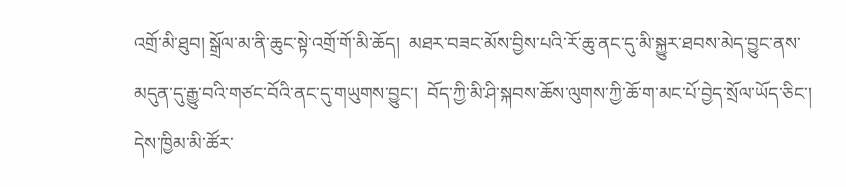འགྲོ་མི་ཐུབ། སྒྲོལ་མ་ནི་ཆུང་སྟེ་འགྲོ་གོ་མི་ཆོད།  མཐར་བཟང་མོས་བྱིས་པའི་རོ་ཆུ་ནང་དུ་མི་སྐྱུར་ཐབས་མེད་བྱུང་ནས་མདུན་དུ་རྒྱུ་བའི་གཙང་བོའི་ནང་དུ་གཡུགས་བྱུང་།  བོད་ཀྱི་མི་ཤི་སྐབས་ཆོས་ལུགས་ཀྱི་ཆོ་ག་མང་པོ་བྱེད་སྲོལ་ཡོད་ཅིང་།  དེས་ཁྱིམ་མི་ཚོར་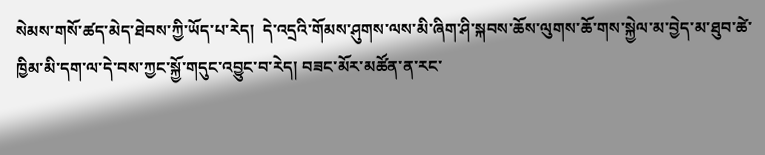སེམས་གསོ་ཚད་མེད་ཐེབས་ཀྱི་ཡོད་པ་རེད།  དེ་འདྲའི་གོམས་ཤུགས་ལས་མི་ཞིག་ཤི་སྐབས་ཆོས་ལུགས་ཆོ་གས་སྐྱེལ་མ་བྱེད་མ་ཐུབ་ཚེ་ཁྱིམ་མི་དག་ལ་དེ་བས་ཀྱང་སྐྱོ་གདུང་འབྱུང་བ་རེད། བཟང་མོར་མཚོན་ན་རང་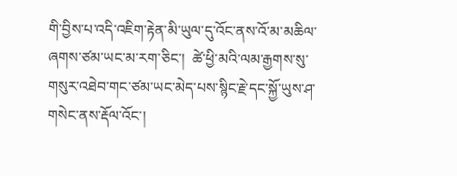གི་བྱིས་པ་འདི་འཇིག་རྟེན་མི་ཡུལ་དུ་འོང་ནས་འོ་མ་མཆིལ་ཞགས་ཙམ་ཡང་མ་རག་ཅིང་།  ཚེ་ཕྱི་མའི་ལམ་རྒྱགས་སུ་གསུར་འཐེབ་གང་ཙམ་ཡང་མེད་པས་སྙིང་རྗེ་དང་སྐྱོ་ཡུས་ཤ་གསེང་ནས་རྡོལ་འོང་།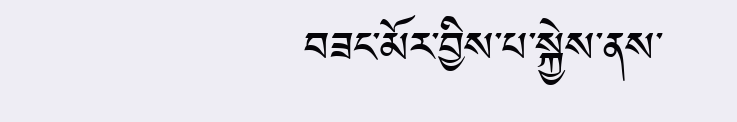བཟང་མོར་བྱིས་པ་སྐྱེས་ནས་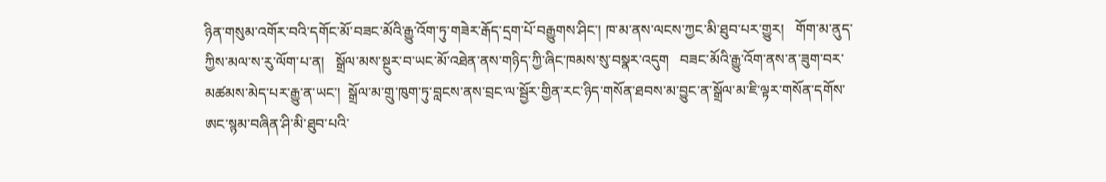ཉིན་གསུམ་འགོར་བའི་དགོང་མོ་བཟང་མོའི་རྒྱུ་འོག་ཏུ་གཟེར་རྒོད་དྲག་པོ་བརྒྱུགས་ཤིང་། ཁ་མ་ནས་ལངས་ཀྱང་མི་ཐུབ་པར་གྱུར།   གོག་མ་ནུད་ཀྱིས་མལ་ས་རུ་ལོག་པ་ན།   སྒྲོལ་མས་སྔུར་བ་ཡང་མོ་འཐེན་ནས་གཉིད་ཀྱི་ཞིང་ཁམས་སུ་བསྣར་འདུག   བཟང་མོའི་རྒྱུ་འོག་ནས་ན་ཟུག་བར་མཚམས་མེད་པར་རྒྱུ་ན་ཡང་།  སྒྲོལ་མ་གྲུ་ཁུག་ཏུ་བླངས་ནས་བྲང་ལ་སྦྱོར་གྱིན་རང་ཉིད་གསོན་ཐབས་མ་བྱུང་ན་སྒྲོལ་མ་ཇི་ལྟར་གསོན་དགོས་ཨང་སྙམ་བཞིན་ཤི་མི་ཐུབ་པའི་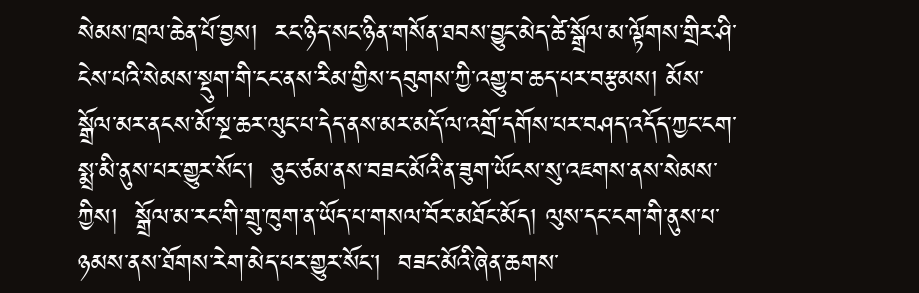སེམས་ཁྲལ་ཆེན་པོ་བྱས།  རང་ཉིད་སང་ཉིན་གསོན་ཐབས་བྱུང་མེད་ཚེ་སྒྲོལ་མ་ལྟོགས་གྲིར་ཤི་ངེས་པའི་སེམས་སྡུག་གི་ངང་ནས་རིམ་གྱིས་དབུགས་ཀྱི་འགྱུ་བ་ཆད་པར་བརྩམས། མོས་སྒྲོལ་མར་ནངས་མོ་སྔ་ཆར་ལུང་པ་དེད་ནས་མར་མདོ་ལ་འགྲོ་དགོས་པར་བཤད་འདོད་ཀྱང་ངག་སྨྲ་མི་ནུས་པར་གྱུར་སོང་།  ཅུང་ཙམ་ནས་བཟང་མོའི་ན་ཟུག་ཡོངས་སུ་འཇགས་ནས་སེམས་ཀྱིས།  སྒྲོལ་མ་རང་གི་གྲུ་ཁུག་ན་ཡོད་པ་གསལ་བོར་མཐོང་མོད། ལུས་དང་ངག་གི་ནུས་པ་ཉམས་ནས་ཐོགས་རེག་མེད་པར་གྱུར་སོང་།  བཟང་མོའི་ཞེན་ཆགས་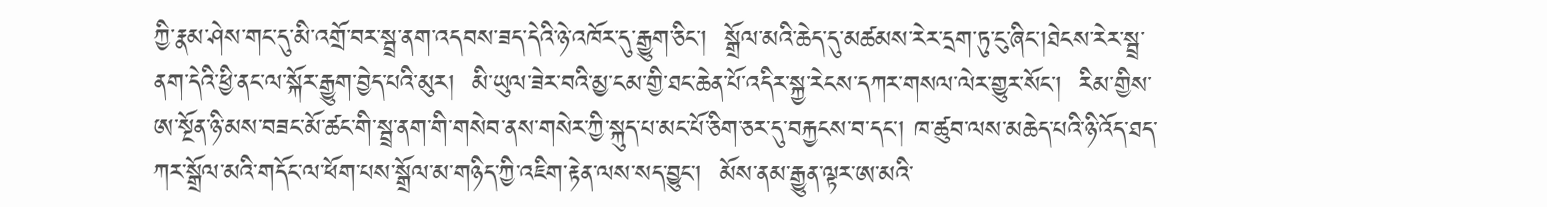ཀྱི་རྣམ་ཤེས་གང་དུ་མི་འགྲོ་བར་སྦྲ་ནག་འདབས་ཟད་དེའི་ཉེ་འཁོར་དུ་རྒྱུག་ཅིང་།  སྒྲོལ་མའི་ཆེད་དུ་མཚམས་རེར་དྲག་ཏུ་ངུ་ཞིང་།ཐེངས་རེར་སྦྲ་ནག་དེའི་ཕྱི་ནང་ལ་སྐོར་རྒྱུག་བྱེད་པའི་མུར།  མི་ཡུལ་ཟེར་བའི་མྱ་ངམ་གྱི་ཐང་ཆེན་པོ་འདིར་སྐྱ་རེངས་དཀར་གསལ་ལེར་གྱུར་སོང་།  རིམ་གྱིས་ཨ་སྔོན་ཉི་མས་བཟང་མོ་ཚང་གི་སྦྲ་ནག་གི་གསེབ་ནས་གསེར་ཀྱི་སྐུད་པ་མང་པོ་ཅིག་ཅར་དུ་བརྐྱངས་བ་དང་། ཁ་ཚུབ་ལས་མཆེད་པའི་ཉི་འོད་ཐད་ཀར་སྒྲོལ་མའི་གདོང་ལ་ཕོག་པས་སྒྲོལ་མ་གཉིད་ཀྱི་འཇིག་རྟེན་ལས་སད་བྱུང་།  མོས་ནམ་རྒྱུན་ལྟར་ཨ་མའི་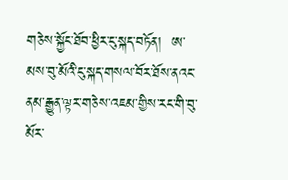གཅེས་སྐྱོང་ཐོབ་ཕྱིར་ངུ་སྐད་བཏོན།  ཨ་མས་བུ་མོའི་ངུ་སྐད་གསལ་བོར་ཐོས་ནའང་ནམ་རྒྱུན་ལྟར་གཅེས་འཇམ་གྱིས་རང་གི་བུ་མོར་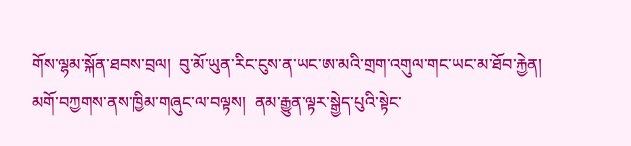གོས་ལྷམ་སྐོན་ཐབས་བྲལ།  བུ་མོ་ཡུན་རིང་ངུས་ན་ཡང་ཨ་མའི་གྲག་འགུལ་གང་ཡང་མ་ཐོབ་རྐྱེན།  མགོ་བཀྱགས་ནས་ཁྱིམ་གཞུང་ལ་བལྟས།  ནམ་རྒྱུན་ལྟར་སྒྱེད་པུའི་སྟེང་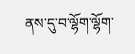ནས་དུ་བ་ལྷོག་ལྷོག་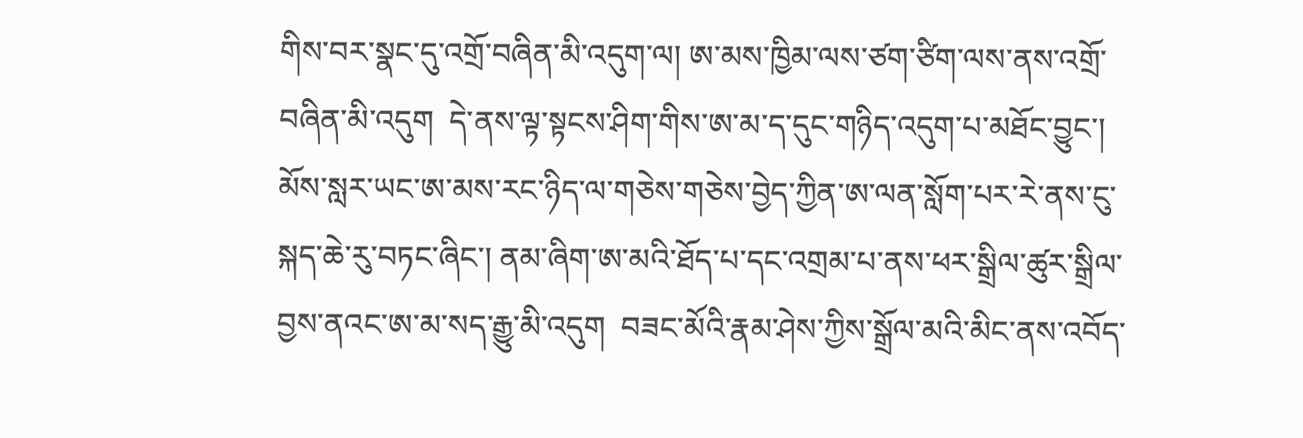གིས་བར་སྣང་དུ་འགྲོ་བཞིན་མི་འདུག་ལ། ཨ་མས་ཁྱིམ་ལས་ཙག་ཙིག་ལས་ནས་འགྲོ་བཞིན་མི་འདུག  དེ་ནས་ལྟ་སྟངས་ཤིག་གིས་ཨ་མ་ད་དུང་གཉིད་འདུག་པ་མཐོང་བྱུང་། མོས་སླར་ཡང་ཨ་མས་རང་ཉིད་ལ་གཅེས་གཅེས་བྱེད་ཀྱིན་ཨ་ལན་སློག་པར་རེ་ནས་ངུ་སྐད་ཆེ་རུ་བཏང་ཞིང་། ནམ་ཞིག་ཨ་མའི་ཐོད་པ་དང་འགྲམ་པ་ནས་ཕར་སྒྲིལ་ཚུར་སྒྲིལ་བྱས་ནའང་ཨ་མ་སད་རྒྱུ་མི་འདུག  བཟང་མོའི་རྣམ་ཤེས་ཀྱིས་སྒྲོལ་མའི་མིང་ནས་འབོད་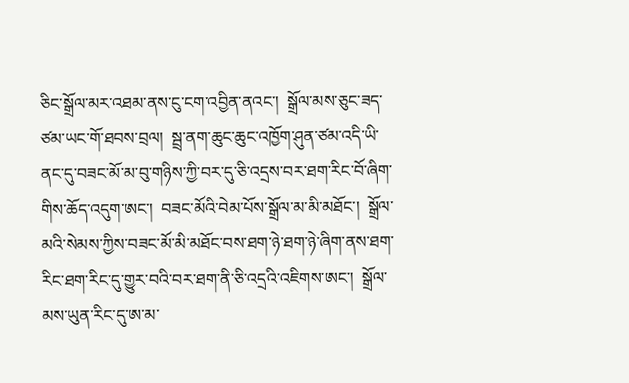ཅིང་སྒྲོལ་མར་འཐམ་ནས་ངུ་ངག་འབྱིན་ནའང་།  སྒྲོལ་མས་ཅུང་ཟད་ཙམ་ཡང་གོ་ཐབས་བྲལ།  སྦྲ་ནག་ཆུང་ཆུང་འཁྱོག་ཤུན་ཙམ་འདི་ཡི་ནང་དུ་བཟང་མོ་མ་བུ་གཉིས་ཀྱི་བར་དུ་ཅི་འདྲས་བར་ཐག་རིང་བོ་ཞིག་གིས་ཆོད་འདུག་ཨང་།  བཟང་མོའི་བེམ་པོས་སྒྲོལ་མ་མི་མཐོང་།  སྒྲོལ་མའི་སེམས་ཀྱིས་བཟང་མོ་མི་མཐོང་བས་ཐག་ཉེ་ཐག་ཉེ་ཞིག་ནས་ཐག་རིང་ཐག་རིང་དུ་གྱུར་བའི་བར་ཐག་ནི་ཅི་འདྲའི་འཇིགས་ཨང་།  སྒྲོལ་མས་ཡུན་རིང་དུ་ཨ་མ་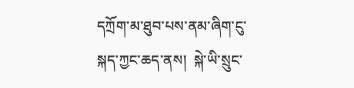དཀྲོག་མ་ཐུབ་པས་ནམ་ཞིག་ངུ་སྐད་ཀྱང་ཆད་ནས།  སྐེ་ཡི་སྲུང་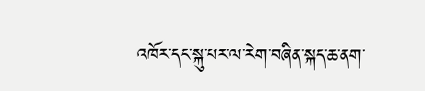འཁོར་དང་སྐུ་པར་ལ་རེག་བཞིན་སྐད་ཆ་ནག་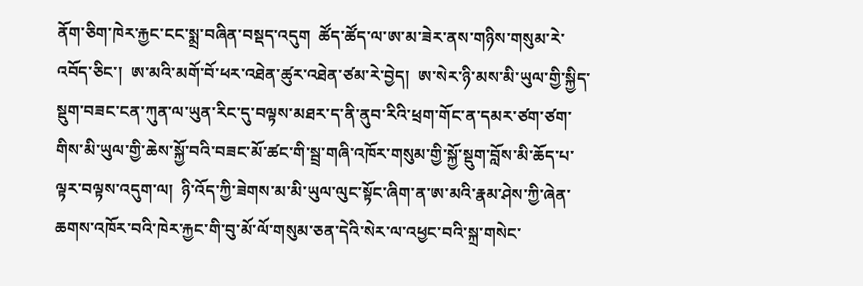ནོག་ཅིག་ཁེར་རྐྱང་ངང་སྨྲ་བཞིན་བསྡད་འདུག  ཚོད་ཚོད་ལ་ཨ་མ་ཟེར་ནས་གཉིས་གསུམ་རེ་འབོད་ཅིང་།  ཨ་མའི་མགོ་བོ་ཕར་འཐེན་ཚུར་འཐེན་ཙམ་རེ་བྱེད།  ཨ་སེར་ཉི་མས་མི་ཡུལ་གྱི་སྐྱིད་སྡུག་བཟང་ངན་ཀུན་ལ་ཡུན་རིང་དུ་བལྟས་མཐར་ད་ནི་ནུབ་རིའི་ཕྲག་གོང་ན་དམར་ཙག་ཙག་གིས་མི་ཡུལ་གྱི་ཆེས་སྐྱོ་བའི་བཟང་མོ་ཚང་གི་སྦྲ་གཞི་འཁོར་གསུམ་གྱི་སྐྱོ་སྡུག་བློས་མི་ཆོད་པ་ལྟར་བལྟས་འདུག་ལ།  ཉི་འོད་ཀྱི་ཟེགས་མ་མི་ཡུལ་ལུང་སྟོང་ཞིག་ན་ཨ་མའི་རྣམ་ཤེས་ཀྱི་ཞེན་ཆགས་འཁོར་བའི་ཁེར་རྐྱང་གི་བུ་མོ་ལོ་གསུམ་ཅན་དེའི་སེར་ལ་འཕྱང་བའི་སྐྲ་གསེང་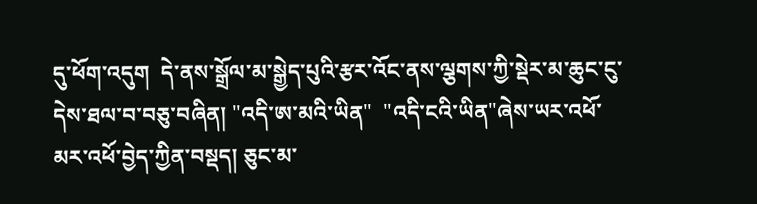དུ་ཕོག་འདུག  དེ་ནས་སྒྲོལ་མ་སྒྱེད་པུའི་རྩར་འོང་ནས་ལྕགས་ཀྱི་སྡེར་མ་ཆུང་ངུ་དེས་ཐལ་བ་བཅུ་བཞིན། "འདི་ཨ་མའི་ཡིན"  "འདི་ངའི་ཡིན"ཞེས་ཡར་འཕོ་མར་འཕོ་བྱེད་ཀྱིན་བསྡད། ཅུང་མ་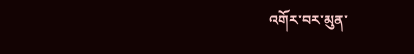འགོར་བར་མུན་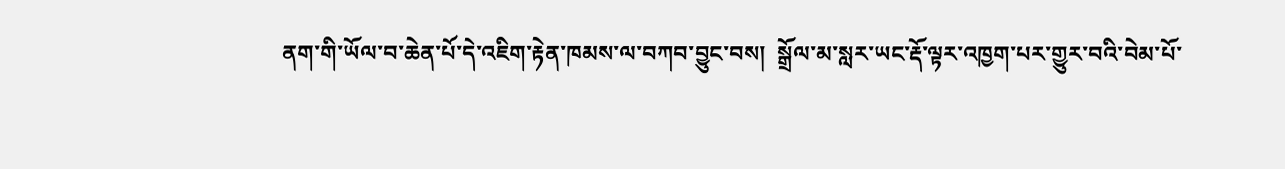ནག་གི་ཡོལ་བ་ཆེན་པོ་དེ་འཇིག་རྟེན་ཁམས་ལ་བཀབ་བྱུང་བས།  སྒྲོལ་མ་སླར་ཡང་རྡོ་ལྟར་འཁྱག་པར་གྱུར་བའི་བེམ་པོ་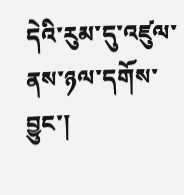དེའི་རུམ་དུ་འཛུལ་ནས་ཉལ་དགོས་བྱུང་།